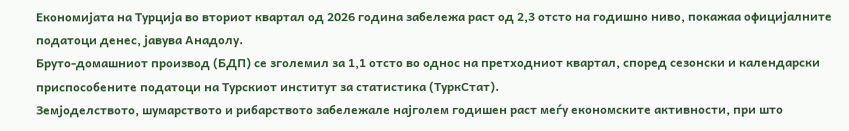Економијата на Турција во вториот квартал од 2026 година забележа раст од 2,3 отсто на годишно ниво, покажаа официјалните податоци денес, јавува Анадолу.
Бруто-домашниот производ (БДП) се зголемил за 1,1 отсто во однос на претходниот квартал, според сезонски и календарски приспособените податоци на Турскиот институт за статистика (ТуркСтат).
Земјоделството, шумарството и рибарството забележале најголем годишен раст меѓу економските активности, при што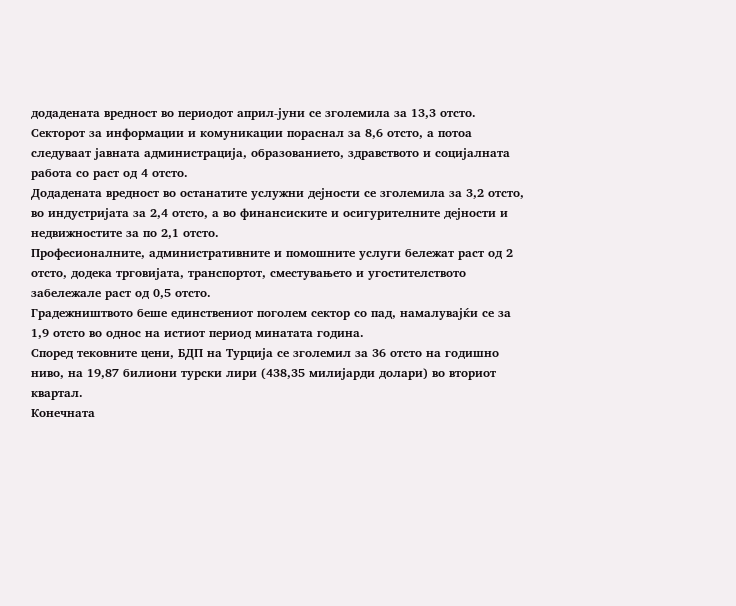додадената вредност во периодот април-јуни се зголемила за 13,3 отсто.
Секторот за информации и комуникации пораснал за 8,6 отсто, а потоа следуваат јавната администрација, образованието, здравството и социјалната работа со раст од 4 отсто.
Додадената вредност во останатите услужни дејности се зголемила за 3,2 отсто, во индустријата за 2,4 отсто, а во финансиските и осигурителните дејности и недвижностите за по 2,1 отсто.
Професионалните, административните и помошните услуги бележат раст од 2 отсто, додека трговијата, транспортот, сместувањето и угостителството забележале раст од 0,5 отсто.
Градежништвото беше единствениот поголем сектор со пад, намалувајќи се за 1,9 отсто во однос на истиот период минатата година.
Според тековните цени, БДП на Турција се зголемил за 36 отсто на годишно ниво, на 19,87 билиони турски лири (438,35 милијарди долари) во вториот квартал.
Конечната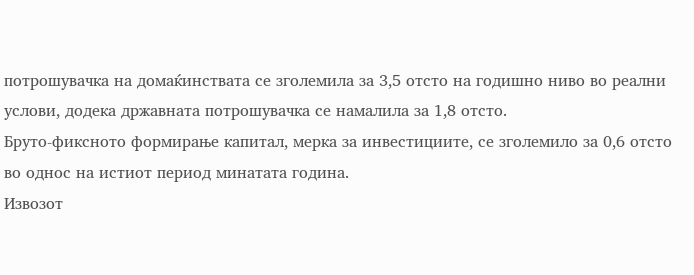потрошувачка на домаќинствата се зголемила за 3,5 отсто на годишно ниво во реални услови, додека државната потрошувачка се намалила за 1,8 отсто.
Бруто-фиксното формирање капитал, мерка за инвестициите, се зголемило за 0,6 отсто во однос на истиот период минатата година.
Извозот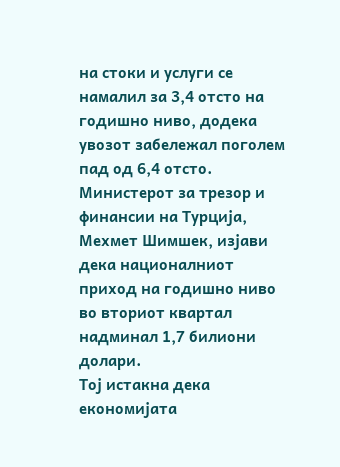на стоки и услуги се намалил за 3,4 отсто на годишно ниво, додека увозот забележал поголем пад од 6,4 отсто.
Министерот за трезор и финансии на Турција, Мехмет Шимшек, изјави дека националниот приход на годишно ниво во вториот квартал надминал 1,7 билиони долари.
Тој истакна дека економијата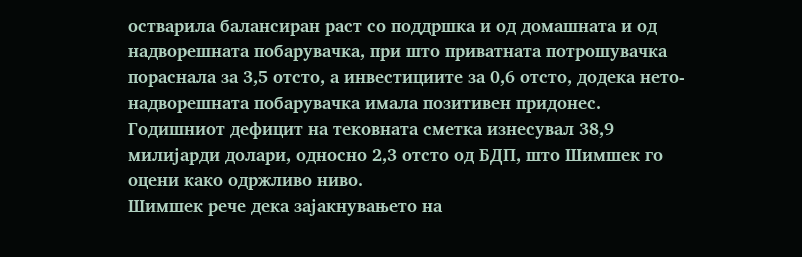остварила балансиран раст со поддршка и од домашната и од надворешната побарувачка, при што приватната потрошувачка пораснала за 3,5 отсто, а инвестициите за 0,6 отсто, додека нето-надворешната побарувачка имала позитивен придонес.
Годишниот дефицит на тековната сметка изнесувал 38,9 милијарди долари, односно 2,3 отсто од БДП, што Шимшек го оцени како одржливо ниво.
Шимшек рече дека зајакнувањето на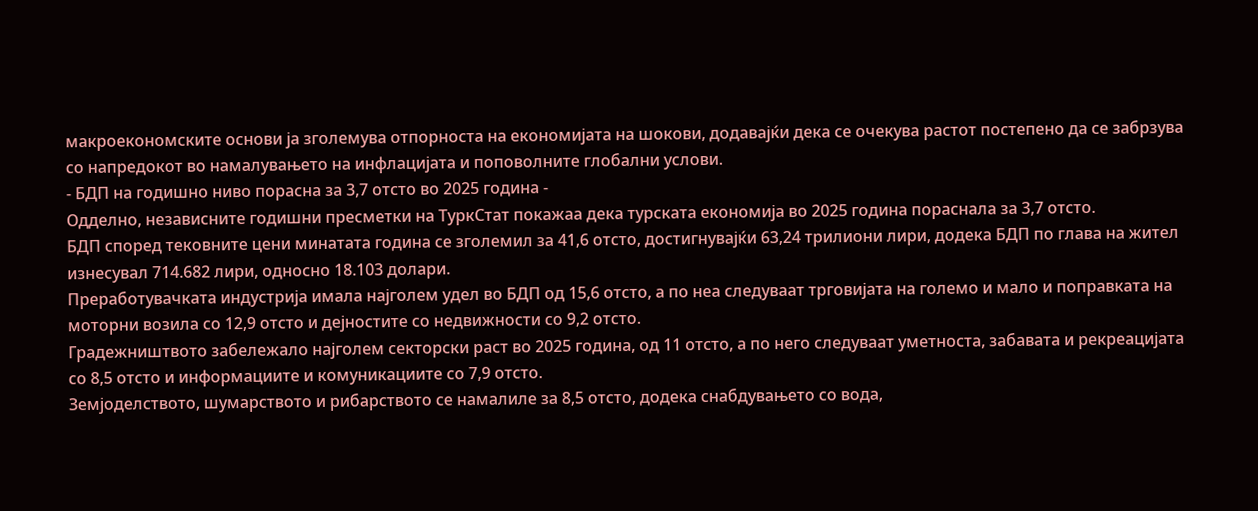макроекономските основи ја зголемува отпорноста на економијата на шокови, додавајќи дека се очекува растот постепено да се забрзува со напредокот во намалувањето на инфлацијата и поповолните глобални услови.
- БДП на годишно ниво порасна за 3,7 отсто во 2025 година -
Одделно, независните годишни пресметки на ТуркСтат покажаа дека турската економија во 2025 година пораснала за 3,7 отсто.
БДП според тековните цени минатата година се зголемил за 41,6 отсто, достигнувајќи 63,24 трилиони лири, додека БДП по глава на жител изнесувал 714.682 лири, односно 18.103 долари.
Преработувачката индустрија имала најголем удел во БДП од 15,6 отсто, а по неа следуваат трговијата на големо и мало и поправката на моторни возила со 12,9 отсто и дејностите со недвижности со 9,2 отсто.
Градежништвото забележало најголем секторски раст во 2025 година, од 11 отсто, а по него следуваат уметноста, забавата и рекреацијата со 8,5 отсто и информациите и комуникациите со 7,9 отсто.
Земјоделството, шумарството и рибарството се намалиле за 8,5 отсто, додека снабдувањето со вода,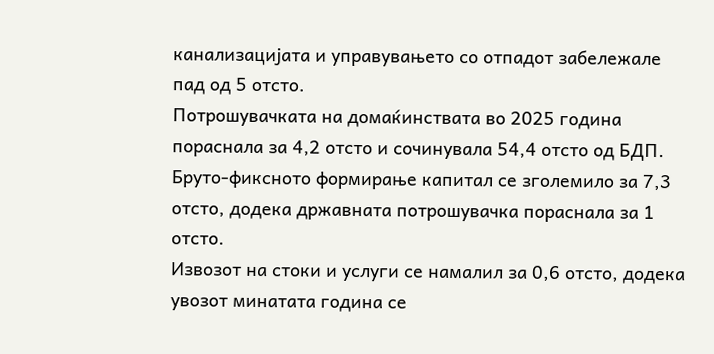канализацијата и управувањето со отпадот забележале пад од 5 отсто.
Потрошувачката на домаќинствата во 2025 година пораснала за 4,2 отсто и сочинувала 54,4 отсто од БДП. Бруто-фиксното формирање капитал се зголемило за 7,3 отсто, додека државната потрошувачка пораснала за 1 отсто.
Извозот на стоки и услуги се намалил за 0,6 отсто, додека увозот минатата година се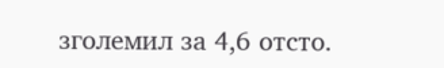зголемил за 4,6 отсто.